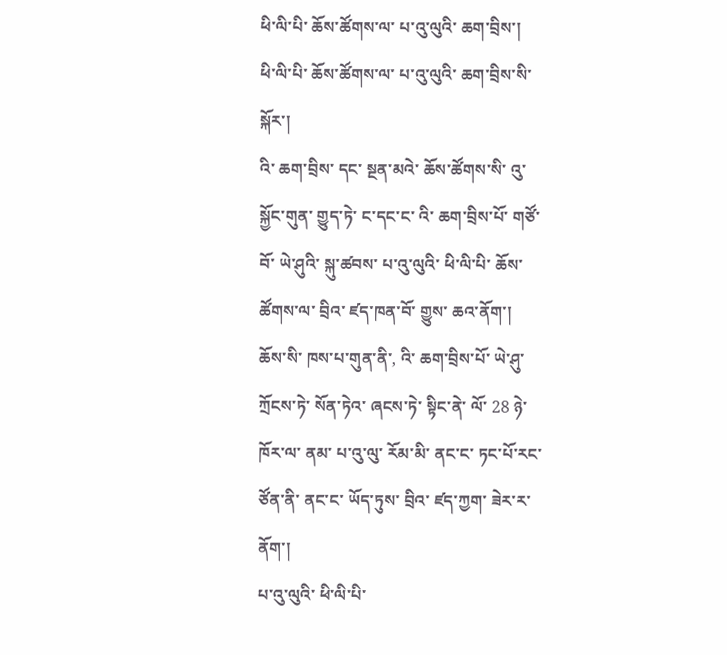ཕི་ལི་པི་ ཆོས་ཚོགས་ལ་ པ་འུ་ལུའི་ ཆག་བྲིས་།
ཕི་ལི་པི་ ཆོས་ཚོགས་ལ་ པ་འུ་ལུའི་ ཆག་བྲིས་སི་ སྐོར་།
འི་ ཆག་བྲིས་ དང་ སྔན་མའེ་ ཆོས་ཚོགས་སི་ འུ་སྐྱོང་གུན་ གྱུད་ཏེ་ ང་དང་ང་ འི་ ཆག་བྲིས་པོ་ གཙོ་བོ་ ཡེ་ཤུའི་ སྐུ་ཚབས་ པ་འུ་ལུའི་ ཕི་ལི་པི་ ཆོས་ཚོགས་ལ་ བྲིའ་ ཛད་ཁན་བོ་ གྱུས་ ཆའ་ནོག་།
ཆོས་སི་ ཁས་པ་གུན་ནི་, འི་ ཆག་བྲིས་པོ་ ཡེ་ཤུ་ ཀྲོངས་ཏེ་ སོན་ཏེའ་ ཞངས་ཏེ་ སྟིང་ནེ་ ལོ་ 28 ཉེ་ཁོར་ལ་ ནམ་ པ་འུ་ལུ་ རོམ་མི་ ནང་ང་ ཏང་པོ་རང་ ཙོན་ནི་ ནང་ང་ ཡོད་ཏུས་ བྲིའ་ ཛད་ཀྱག་ ཟེར་ར་ནོག་།
པ་འུ་ལུའི་ ཕི་ལི་པི་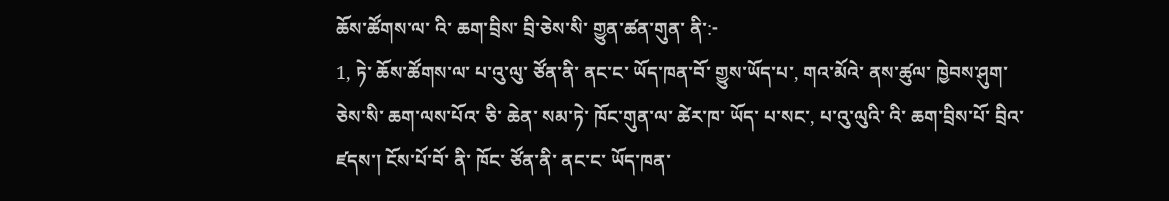ཆོས་ཚོགས་ལ་ འི་ ཆག་བྲིས་ བྲི་ཅེས་སི་ གྱུན་ཚན་གུན་ ནི་:-
1, ཏེ་ ཆོས་ཚོགས་ལ་ པ་འུ་ལུ་ ཙོན་ནི་ ནང་ང་ ཡོད་ཁན་བོ་ གྱུས་ཡོད་པ་, གའ་མོའེ་ ནས་ཚུལ་ ཁྱེབས་ཤུག་ཅེས་སི་ ཆག་ལས་པོའ་ ཅི་ ཆེན་ སམ་ཏེ་ ཁོང་གུན་ལ་ ཚེར་ཁ་ ཡོད་ པ་སང་, པ་འུ་ལུའི་ འི་ ཆག་བྲིས་པོ་ བྲིའ་ ཛདས་། ངོས་པོ་བོ་ ནི་ ཁོང་ ཙོན་ནི་ ནང་ང་ ཡོད་ཁན་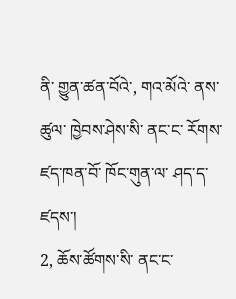ནི་ གྱུན་ཚན་བོའེ་, གའ་མོའེ་ ནས་ཚུལ་ ཁྱེབས་ཤེས་སི་ ནང་ང་ རོགས་ ཛད་ཁན་བོ་ ཁོང་གུན་ལ་ ཤད་ད་ ཛདས་།
2, ཆོས་ཚོགས་སི་ ནང་ང་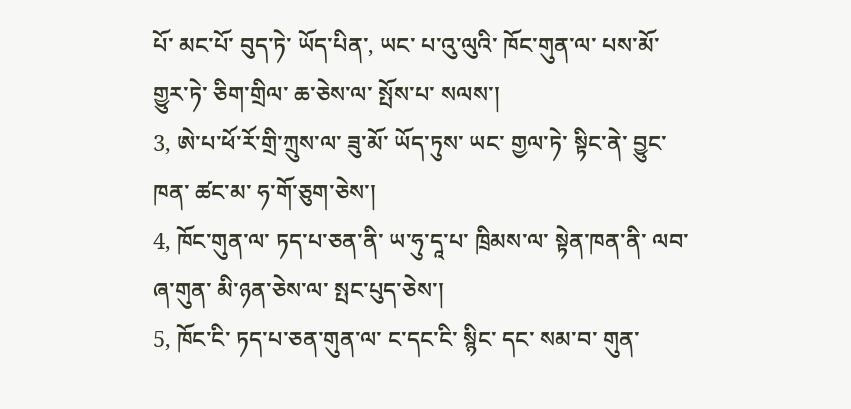པོ་ མང་པོ་ བུད་ཏེ་ ཡོད་པིན་, ཡང་ པ་འུ་ལུའི་ ཁོང་གུན་ལ་ པས་མོ་ གྱུར་ཏེ་ ཅིག་གྲིལ་ ཆ་ཅེས་ལ་ སྤོས་པ་ སལས་།
3, ཨེ་པ་ཕོ་རོ་གྲི་ཀྲུས་ལ་ ཟུ་མོ་ ཡོད་ཏུས་ ཡང་ གྱལ་ཏེ་ སྟིང་ནེ་ བྱུང་ཁན་ ཚང་མ་ ཧ་གོ་ཅུག་ཅེས་།
4, ཁོང་གུན་ལ་ ཏད་པ་ཅན་ནི་ ཡ་ཧུ་དཱ་པ་ ཁྲིམས་ལ་ སྟེན་ཁན་ནི་ ལབ་ཞ་གུན་ མི་ཉན་ཅེས་ལ་ སྤང་པུད་ཅེས་།
5, ཁོང་ངི་ ཏད་པ་ཅན་གུན་ལ་ ང་དང་ངི་ སྙིང་ དང་ སམ་བ་ གུན་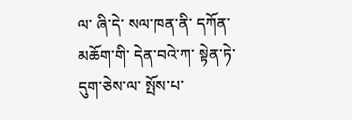ལ་ ཞི་དེ་ སལ་ཁན་ནི་ དཀོན་མཆོག་གི་ དེན་བའེ་ཀ་ སྟེན་ཏེ་ དུག་ཅེས་ལ་ སྤོས་པ་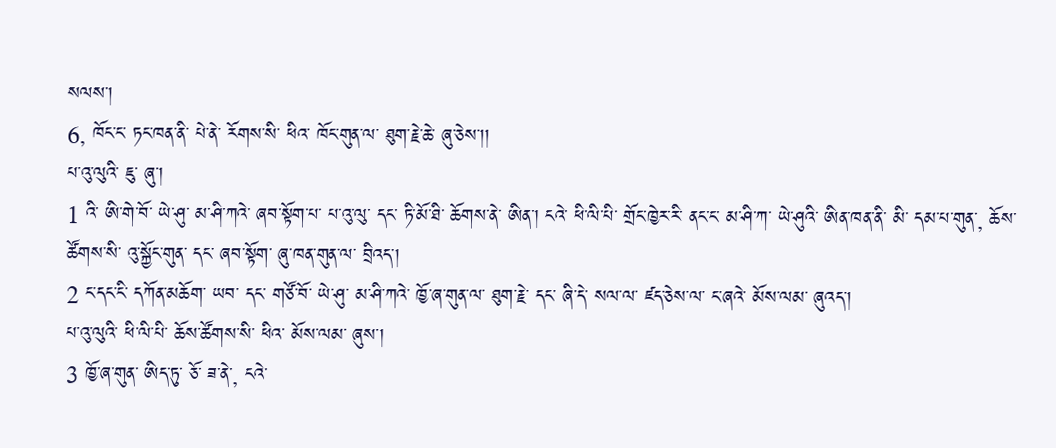སལས་།
6, ཁོང་ང་ ཏང་ཁན་ནི་ པེ་ནེ་ རོགས་སི་ ཕིའ་ ཁོང་གུན་ལ་ ཐུག་རྗེ་ཆེ་ ཞུ་ཅེས་།།
པ་འུ་ལུའི་ ཇུ་ ཞུ་།
1 འི་ ཨི་གེ་བོ་ ཡེ་ཤུ་ མ་ཤི་ཀའེ་ ཞབ་སྟོག་པ་ པ་འུ་ལུ་ དང་ ཏི་མོ་ཐི་ ཆོགས་ནེ་ ཨིན་། ངའེ་ ཕི་ལི་པི་ གྲོང་ཁྱེར་རི་ ནང་ང་ མ་ཤི་ཀ་ ཡེ་ཤུའི་ ཨིན་ཁན་ནི་ མི་ དམ་པ་གུན་, ཆོས་ཚོགས་སི་ འུ་སྐྱོང་གུན་ དང་ ཞབ་སྟོག་ ཞུ་ཁན་གུན་ལ་ བྲིའད་།
2 ང་དང་ངི་ དཀོན་མཆོག་ ཡབ་ དང་ གཙོ་བོ་ ཡེ་ཤུ་ མ་ཤི་ཀའེ་ ཁྱོ་ཞ་གུན་ལ་ ཐུག་རྗེ་ དང་ ཞི་དེ་ སལ་ལ་ ཛད་ཅེས་ལ་ ང་ཞའེ་ མོས་ལམ་ ཞུའད་།
པ་འུ་ལུའི་ ཕི་ལི་པི་ ཆོས་ཚོགས་སི་ ཕིའ་ མོས་ལམ་ ཞུས་།
3 ཁྱོ་ཞ་གུན་ ཨིད་ཏུ་ ཅོ་ ཟ་ནེ་, ངའེ་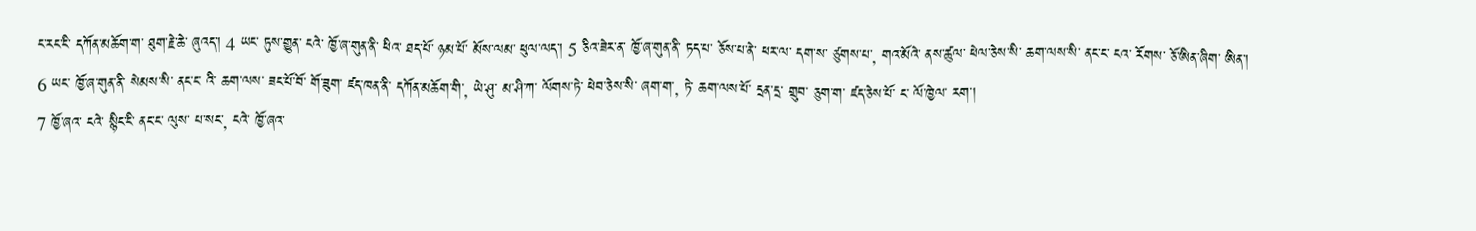ང་རང་ངི་ དཀོན་མཆོག་ག་ ཐུག་རྗེ་ཆེ་ ཞུའད་། 4 ཡང་ ཏུས་གྱུན་ ངའེ་ ཁྱོ་ཞ་གུན་ནི་ ཕིའ་ ཐད་པོ་ ཉམ་པོ་ མོས་ལམ་ ཕུལ་ལད་། 5 ཅིའ་ཟེར་ན་ ཁྱོ་ཞ་གུན་ནི་ ཏད་པ་ ཅོས་པ་ནེ་ ཕར་ལ་ དག་ས་ ཙུགས་པ་, གའ་མོའེ་ ནས་ཚུལ་ ཕེལ་ཅེས་སི་ ཆག་ལས་སི་ ནང་ང་ ངའ་ རོགས་ ཅོ་ཨིན་ཞིག་ ཨིན་། 6 ཡང་ ཁྱོ་ཞ་གུན་ནི་ སེམས་སི་ ནང་ང་ འི་ ཆག་ལས་ ཟང་པོ་བོ་ གོ་ཟུག་ ཛད་ཁན་ནི་ དཀོན་མཆོག་གི་, ཡེ་ཤུ་ མ་ཤི་ཀ་ ལོགས་ཏེ་ ཕེབ་ཅེས་སི་ ཞག་ག་, ཏེ་ ཆག་ལས་པོ་ དྲན་དྲ་ གྲུབ་ ཅུག་ག་ ཛད་ཅེས་པོ་ ང་ ལོ་ཁྱེལ་ རག་།
7 ཁྱོ་ཞའ་ ངའེ་ སྙིང་ངི་ ནང་ང་ ལུས་ པ་སང་, ངའེ་ ཁྱོ་ཞའ་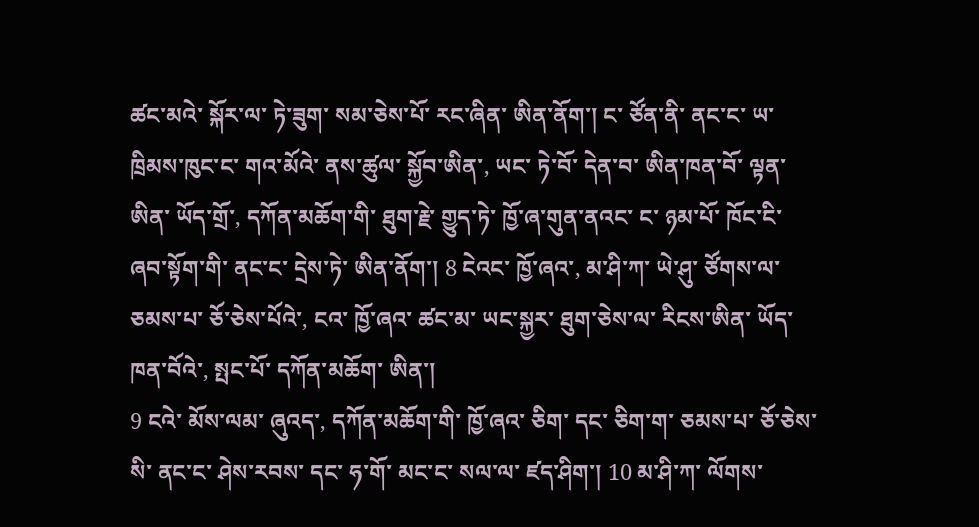ཚང་མའེ་ སྐོར་ལ་ ཏེ་ཟུག་ སམ་ཅེས་པོ་ རང་ཞིན་ ཨིན་ནོག་། ང་ ཙོན་ནི་ ནང་ང་ ཡ་ ཁྲིམས་ཁུང་ང་ གའ་མོའེ་ ནས་ཚུལ་ སྐྱོབ་ཨིན་, ཡང་ ཏེ་བོ་ དེན་བ་ ཨིན་ཁན་བོ་ ལྟན་ཨིན་ ཡོད་གྲོ་, དཀོན་མཆོག་གི་ ཐུག་རྗེ་ གྱུད་ཏེ་ ཁྱོ་ཞ་གུན་ནའང་ ང་ ཉམ་པོ་ ཁོང་ངི་ ཞབ་སྟོག་གི་ ནང་ང་ དྲེས་ཏེ་ ཨིན་ནོག་། 8 ངེའང་ ཁྱོ་ཞའ་, མ་ཤི་ཀ་ ཡེ་ཤུ་ ཙོགས་ལ་ ཅམས་པ་ ཅོ་ཅེས་པོའེ་, ངའ་ ཁྱོ་ཞའ་ ཚང་མ་ ཡང་སྐྱར་ ཐུག་ཅེས་ལ་ རིངས་ཨིན་ ཡོད་ཁན་བོའེ་, སྤང་པོ་ དཀོན་མཆོག་ ཨིན་།
9 ངའེ་ མོས་ལམ་ ཞུའད་, དཀོན་མཆོག་གི་ ཁྱོ་ཞའ་ ཅིག་ དང་ ཅིག་ག་ ཅམས་པ་ ཅོ་ཅེས་སི་ ནང་ང་ ཤེས་རབས་ དང་ ཧ་གོ་ མང་ང་ སལ་ལ་ ཛད་ཤིག་། 10 མ་ཤི་ཀ་ ལོགས་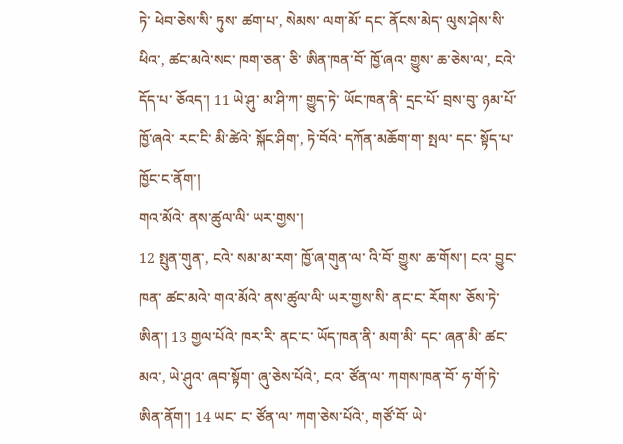ཏེ་ ཕེབ་ཅེས་སི་ ཏུས་ ཚག་པ་, སེམས་ ལག་མོ་ དང་ ནོངས་མེད་ ལུས་ཤེས་སི་ ཕིའ་, ཚང་མའེ་སང་ ཁག་ཅན་ ཅི་ ཨིན་ཁན་བོ་ ཁྱོ་ཞའ་ གྱུས་ ཆ་ཅེས་ལ་, ངའེ་ དོད་པ་ ཅོའད་། 11 ཡེ་ཤུ་ མ་ཤི་ཀ་ གྱུད་ཏེ་ ཡོང་ཁན་ནི་ དྲང་པོ་ བྲས་བུ་ ཉམ་པོ་ ཁྱོ་ཞའེ་ རང་ངི་ མི་ཚེའེ་ སྐོང་ཤིག་, ཏེ་བོའེ་ དཀོན་མཆོག་ག་ སྤལ་ དང་ སྟོད་པ་ ཁྱོང་ང་ནོག་།
གའ་མོའེ་ ནས་ཚུལ་ལི་ ཡར་གྱས་།
12 སྤུན་གུན་, ངའེ་ སམ་མ་རག་ ཁྱོ་ཞ་གུན་ལ་ འི་བོ་ གྱུས་ ཆ་གོས་། ངའ་ བྱུང་ཁན་ ཚང་མའེ་ གའ་མོའེ་ ནས་ཚུལ་ལི་ ཡར་གྱས་སི་ ནང་ང་ རོགས་ ཅོས་ཏེ་ ཨིན་། 13 གྱལ་པོའེ་ ཁར་རི་ ནང་ང་ ཡོད་ཁན་ནི་ མག་མི་ དང་ ཞན་མི་ ཚང་མའ་, ཡེ་ཤུའ་ ཞབ་སྟོག་ ཞུ་ཅེས་པོའེ་, ངའ་ ཙོན་ལ་ ཀགས་ཁན་བོ་ ཧ་གོ་ཏེ་ ཨིན་ནོག་། 14 ཡང་ ང་ ཙོན་ལ་ ཀག་ཅེས་པོའེ་, གཙོ་བོ་ ཡེ་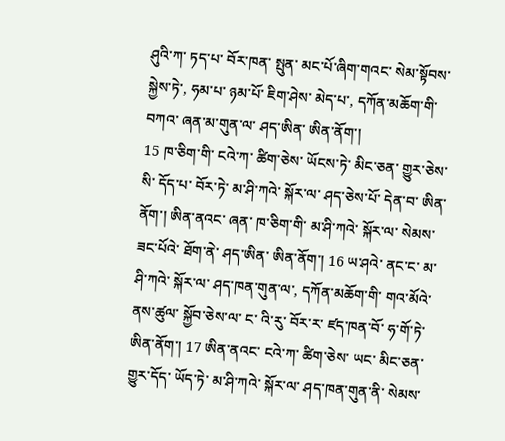ཤུའི་ཀ་ ཏད་པ་ བོར་ཁན་ སྤུན་ མང་པོ་ཞིག་གའང་ སེམ་སྟོབས་ སྐྱེས་ཏེ་, ཧམ་པ་ ཉམ་པོ་ ཇིག་ཤེས་ མེད་པ་, དཀོན་མཆོག་གི་ བཀའ་ ཞན་མ་གུན་ལ་ ཤད་ཨིན་ ཨིན་ནོག་།
15 ཁ་ཅིག་གི་ ངའེ་ཀ་ ཚིག་ཅེས་ ཡོངས་ཏེ་ མིང་ཅན་ གྱུར་ཅེས་སི་ དོད་པ་ བོར་ཏེ་ མ་ཤི་ཀའེ་ སྐོར་ལ་ ཤད་ཅེས་པོ་ དེན་བ་ ཨིན་ནོག་། ཨིན་ནའང་ ཞན་ ཁ་ཅིག་གི་ མ་ཤི་ཀའེ་ སྐོར་ལ་ སེམས་ ཟང་པོའེ་ ཐོག་ནེ་ ཤད་ཨིན་ ཨིན་ནོག་། 16 ཡ་ཤའེ་ ནང་ང་ མ་ཤི་ཀའེ་ སྐོར་ལ་ ཤད་ཁན་གུན་ལ་, དཀོན་མཆོག་གི་ གའ་མོའེ་ ནས་ཚུལ་ སྐྱོབ་ཅེས་ལ་ ང་ འི་རུ་ བོར་ར་ ཛད་ཁན་བོ་ ཧ་གོ་ཏེ་ ཨིན་ནོག་། 17 ཨིན་ནའང་ ངའེ་ཀ་ ཚིག་ཅེས་ ཡང་ མིང་ཅན་ གྱུར་དོད་ ཡོད་ཏེ་ མ་ཤི་ཀའེ་ སྐོར་ལ་ ཤད་ཁན་གུན་ནི་ སེམས་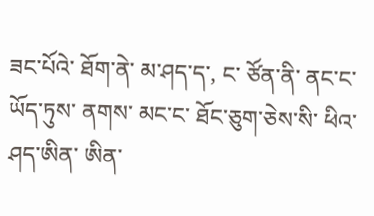ཟང་པོའེ་ ཐོག་ནེ་ མ་ཤད་ད་, ང་ ཙོན་ནི་ ནང་ང་ ཡོད་ཏུས་ ནགས་ མང་ང་ ཐོང་ཅུག་ཅེས་སི་ ཕིའ་ ཤད་ཨིན་ ཨིན་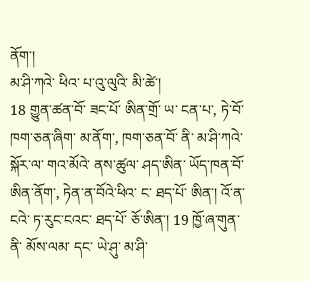ནོག་།
མ་ཤི་ཀའེ་ ཕིའ་ པ་འུ་ལུའི་ མི་ཚེ་།
18 གྱུན་ཚན་བོ་ ཟང་པོ་ ཨིན་གྲོ་ ཡ་ ངན་པ་, ཏེ་བོ་ ཁག་ཅན་ཞིག་ མ་ནོག་, ཁག་ཅན་བོ་ ནི་ མ་ཤི་ཀའེ་ སྐོར་ལ་ གའ་མོའེ་ ནས་ཚུལ་ ཤད་ཨིན་ ཡོད་ཁན་བོ་ ཨིན་ནོག་, ཏེན་ན་བོའེ་ཕིའ་ ང་ ཐད་པོ་ ཨིན་། འོ་ན་ ངའེ་ ཏ་རུང་ངའང་ ཐད་པོ་ ཅོ་ཨིན་། 19 ཁྱོ་ཞ་གུན་ནི་ མོས་ལམ་ དང་ ཡེ་ཤུ་ མ་ཤི་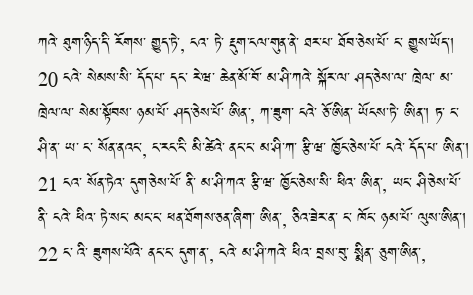ཀའེ་ ཐུག་ཉིད་དི་ རོགས་ གྱུད་ཏེ་, ངའ་ ཏེ་ རྡུག་ངལ་གུན་ནེ་ ཐར་པ་ ཐོབ་ཅེས་པོ་ ང་ གྱུས་ཡོད་།
20 ངའེ་ སེམས་སི་ དོད་པ་ དང་ རེ་ཝ་ ཆེན་མོ་བོ་ མ་ཤི་ཀའེ་ སྐོར་ལ་ ཤད་ཅེས་ལ་ ཁྲེལ་ མ་ཁྲེལ་ལ་ སེམ་སྟོབས་ ཉམ་པོ་ ཤད་ཅེས་པོ་ ཨིན་, ཀ་ཟུག་ ངའེ་ ཅོ་ཨིན་ ཡོངས་ཏེ་ ཨིན་། ཏ་ ང་ ཤི་ན་ ཡ་ ང་ སོན་ནའང་, ང་རང་ངི་ མི་ཚེའེ་ ནང་ང་ མ་ཤི་ཀ་ རྩི་ཝ་ ཁྱོང་ཅེས་པོ་ ངའེ་ དོད་པ་ ཨིན་། 21 ངའ་ སོན་ཏེའ་ དུག་ཅེས་པོ་ ནི་ མ་ཤི་ཀའ་ རྩི་ཝ་ ཁྱོང་ཅེས་སི་ ཕིའ་ ཨིན་, ཡང་ ཤི་ཅེས་པོ་ ནི་ ངའེ་ ཕིའ་ ཏེ་སང་ མང་ང་ ཕན་ཐོགས་ཅན་ཞིག་ ཨིན་, ཅིའ་ཟེར་ན་ ང་ ཁོང་ ཉམ་པོ་ ལུས་ཨིན་། 22 ང་ འི་ ཟུགས་པོའེ་ ནང་ང་ དུག་ན་, ངའེ་ མ་ཤི་ཀའེ་ ཕིའ་ བྲས་བུ་ སྨིན་ ཅུག་ཨིན་,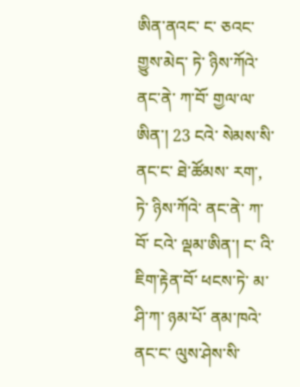ཨིན་ནའང་ ང་ ཅའང་ གྱུས་མེད་ ཏེ་ ཉིས་ཀོའེ་ ནང་ནེ་ ཀ་བོ་ གྱལ་ལ་ ཨིན་། 23 ངའེ་ སེམས་སི་ ནང་ང་ ཐེ་ཚོམས་ རག་, ཏེ་ ཉིས་ཀོའེ་ ནང་ནེ་ ཀ་བོ་ ངའེ་ ལྡམ་ཨིན་། ང་ འི་ ཇིག་རྟེན་བོ་ ཕངས་ཏེ་ མ་ཤི་ཀ་ ཉམ་པོ་ ནམ་ཁའེ་ ནང་ང་ ལུས་ཤེས་སི་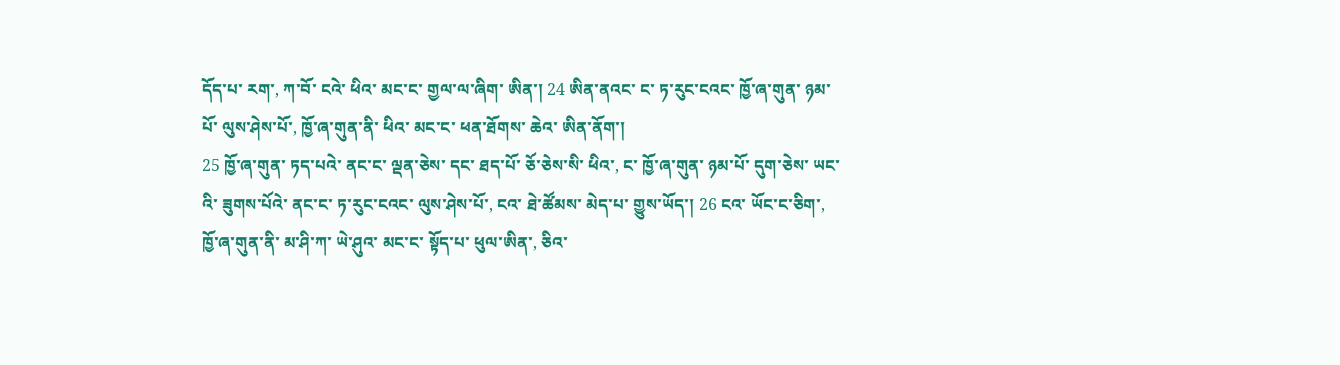དོད་པ་ རག་, ཀ་བོ་ ངའེ་ ཕིའ་ མང་ང་ གྱལ་ལ་ཞིག་ ཨིན་། 24 ཨིན་ནའང་ ང་ ཏ་རུང་ངའང་ ཁྱོ་ཞ་གུན་ ཉམ་པོ་ ལུས་ཤེས་པོ་, ཁྱོ་ཞ་གུན་ནི་ ཕིའ་ མང་ང་ ཕན་ཐོགས་ ཆེའ་ ཨིན་ནོག་།
25 ཁྱོ་ཞ་གུན་ ཏད་པའེ་ ནང་ང་ ལྡན་ཅེས་ དང་ ཐད་པོ་ ཅོ་ཅེས་སི་ ཕིའ་, ང་ ཁྱོ་ཞ་གུན་ ཉམ་པོ་ དུག་ཅེས་ ཡང་ འི་ ཟུགས་པོའེ་ ནང་ང་ ཏ་རུང་ངའང་ ལུས་ཤེས་པོ་, ངའ་ ཐེ་ཚོམས་ མེད་པ་ གྱུས་ཡོད་། 26 ངའ་ ཡོང་ང་ཅིག་, ཁྱོ་ཞ་གུན་ནི་ མ་ཤི་ཀ་ ཡེ་ཤུའ་ མང་ང་ སྟོད་པ་ ཕུལ་ཨིན་, ཅིའ་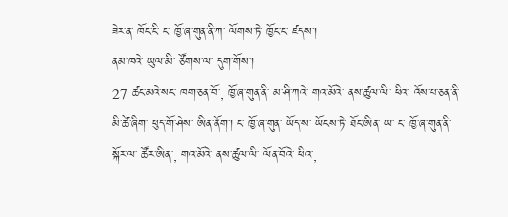ཟེར་ན་ ཁོང་ངི་ ང་ ཁྱོ་ཞ་གུན་ནི་ཀ་ ལོགས་ཏེ་ ཁྱོང་ང་ ཛདས་།
ནམ་ཁའེ་ ཡུལ་མི་ ཙོགས་ལ་ དུག་གོས་།
27 ཚང་མའེ་སང་ ཁག་ཅན་བོ་, ཁྱོ་ཞ་གུན་ནི་ མ་ཤི་ཀའེ་ གའ་མོའེ་ ནས་ཚུལ་ལི་ ཕིའ་ འོས་པ་ཅན་ནི་ མི་ཚེ་ཞིག་ ཕུད་གོ་ཤེས་ ཨིན་ནོག་། ང་ ཁྱོ་ཞ་གུན་ ཡོད་ས་ ཡོངས་ཏེ་ ཐོང་ཨིན་ ཡ་ ང་ ཁྱོ་ཞ་གུན་ནི་ སྐོར་ལ་ ཚོར་ཨིན་, གའ་མོའེ་ ནས་ཚུལ་ལི་ ལོན་བོའེ་ ཕིའ་,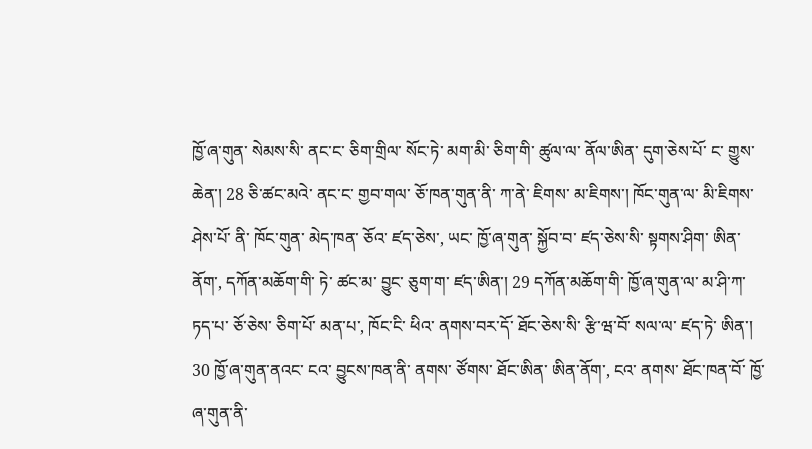ཁྱོ་ཞ་གུན་ སེམས་སི་ ནང་ང་ ཅིག་གྲིལ་ སོང་ཏེ་ མག་མི་ ཅིག་གི་ ཚུལ་ལ་ ནོལ་ཨིན་ དུག་ཅེས་པོ་ ང་ གྱུས་ཆེན་། 28 ཅི་ཚང་མའེ་ ནང་ང་ གྱབ་གལ་ ཅོ་ཁན་གུན་ནི་ ཀ་ནེ་ ཇིགས་ མ་ཇིགས་། ཁོང་གུན་ལ་ མི་ཇིགས་ཤེས་པོ་ ནི་ ཁོང་གུན་ མེད་ཁན་ ཅོའ་ ཛད་ཅེས་, ཡང་ ཁྱོ་ཞ་གུན་ སྐྱོབ་བ་ ཛད་ཅེས་སི་ སྟགས་ཤིག་ ཨིན་ནོག་, དཀོན་མཆོག་གི་ ཏེ་ ཚང་མ་ བྱུང་ ཅུག་ག་ ཛད་ཨིན་། 29 དཀོན་མཆོག་གི་ ཁྱོ་ཞ་གུན་ལ་ མ་ཤི་ཀ་ ཏད་པ་ ཅོ་ཅེས་ ཅིག་པོ་ མན་པ་, ཁོང་ངི་ ཕིའ་ ནགས་བར་དོ་ ཐོང་ཅེས་སི་ རྩི་ཝ་བོ་ སལ་ལ་ ཛད་ཏེ་ ཨིན་། 30 ཁྱོ་ཞ་གུན་ནའང་ ངའ་ བྱུངས་ཁན་ནི་ ནགས་ ཙོགས་ ཐོང་ཨིན་ ཨིན་ནོག་, ངའ་ ནགས་ ཐོང་ཁན་བོ་ ཁྱོ་ཞ་གུན་ནི་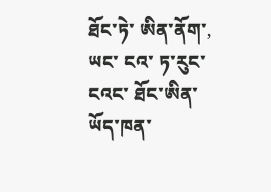ཐོང་ཏེ་ ཨིན་ནོག་, ཡང་ ངའ་ ཏ་རུང་ངའང་ ཐོང་ཨིན་ ཡོད་ཁན་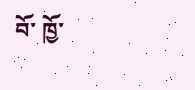བོ་ ཁྱོ་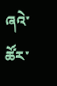ཞའེ་ ཚོར་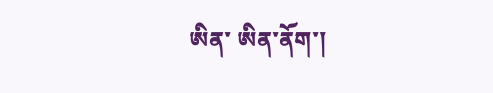ཨིན་ ཨིན་ནོག་།